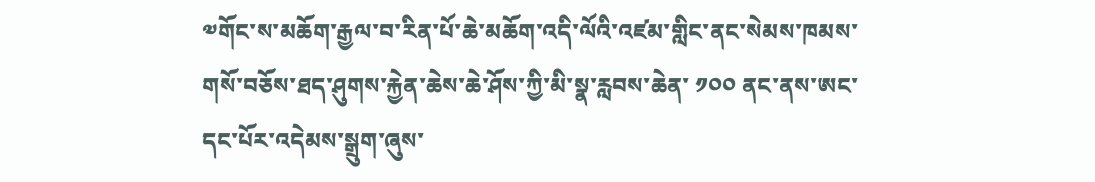༧གོང་ས་མཆོག་རྒྱལ་བ་རིན་པོ་ཆེ་མཆོག་འདི་ལོའི་འཛམ་གླིང་ནང་སེམས་ཁམས་གསོ་བཅོས་ཐད་ཤུགས་རྐྱེན་ཆེས་ཆེ་ཤོས་ཀྱི་མི་སྣ་རླབས་ཆེན་ ༡༠༠ ནང་ནས་ཨང་དང་པོར་འདེམས་སྒྲུག་ཞུས་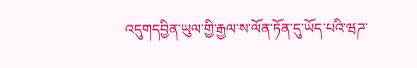འདུགདབྱིན་ཡུལ་གྱི་རྒྱལ་ས་ལོན་ཏོན་དུ་ཡོད་པའི་ཝཌ་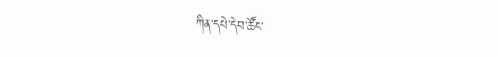ཀིན་དཔེ་དེབ་ཚོང་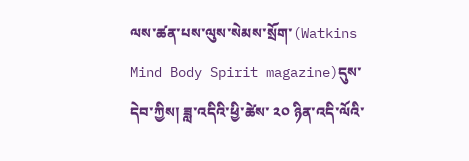ལས་ཚན་པས་ལུས་སེམས་སྲོག་(Watkins Mind Body Spirit magazine)དུས་དེབ་ཀྱིས། ཟླ་འདིའི་ཕྱི་ཚེས་ ༢༠ ཉིན་འདི་ལོའི་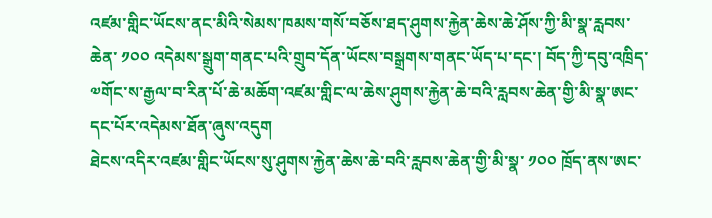འཛམ་གླིང་ཡོངས་ནང་མིའི་སེམས་ཁམས་གསོ་བཅོས་ཐད་ཤུགས་རྐྱེན་ཆེས་ཆེ་ཤོས་ཀྱི་མི་སྣ་རླབས་ཆེན་ ༡༠༠ འདེམས་སྒྲུག་གནང་པའི་གྲུབ་དོན་ཡོངས་བསྒྲགས་གནང་ཡོད་པ་དང་། བོད་ཀྱི་དབུ་འཁྲིད་༧གོང་ས་རྒྱལ་བ་རིན་པོ་ཆེ་མཆོག་འཛམ་གླིང་ལ་ཆེས་ཤུགས་རྐྱེན་ཆེ་བའི་རླབས་ཆེན་གྱི་མི་སྣ་ཨང་དང་པོར་འདེམས་ཐོན་ཞུས་འདུག
ཐེངས་འདིར་འཛམ་གླིང་ཡོངས་སུ་ཤུགས་རྐྱེན་ཆེས་ཆེ་བའི་རླབས་ཆེན་གྱི་མི་སྣ་ ༡༠༠ ཁྲོད་ནས་ཨང་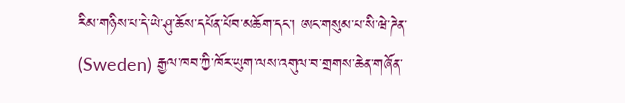རིམ་གཉིས་པ་དེ་ཡེ་ཤུ་ཆོས་དཔོན་པོབ་མཆོག་དང་། ཨང་གསུམ་པ་སི་ཝེ་ཌེན་ (Sweden) རྒྱལ་ཁབ་ཀྱི་ཁོར་ཡུག་ལས་འགུལ་བ་གྲགས་ཆེན་གཞོན་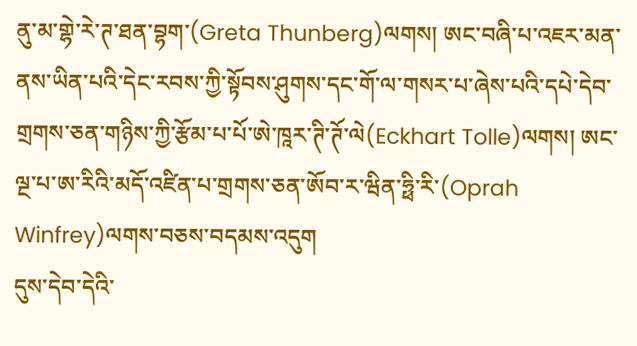ནུ་མ་གྷེ་རེ་ཊ་ཐན་བྷག་(Greta Thunberg)ལགས། ཨང་བཞི་པ་འཇར་མན་ནས་ཡིན་པའི་དེང་རབས་ཀྱི་སྟོབས་ཤུགས་དང་གོ་ལ་གསར་པ་ཞེས་པའི་དཔེ་དེབ་གྲགས་ཅན་གཉིས་ཀྱི་རྩོམ་པ་པོ་ཨེ་ཁཱར་ཊི་ཊོ་ལེ(Eckhart Tolle)ལགས། ཨང་ལྔ་པ་ཨ་རིའི་མདོ་འཛིན་པ་གྲགས་ཅན་ཨོབ་ར་ཝིན་ཧྥི་རི་(Oprah Winfrey)ལགས་བཅས་བདམས་འདུག
དུས་དེབ་དེའི་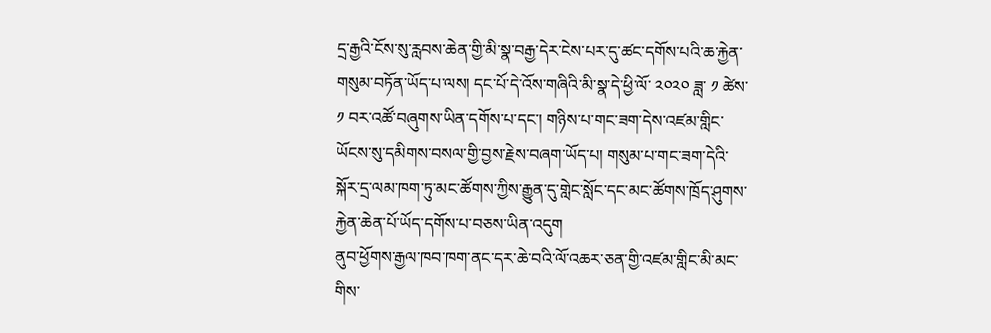དྲ་རྒྱའི་ངོས་སུ་རླབས་ཆེན་གྱི་མི་སྣ་བརྒྱ་དེར་ངེས་པར་དུ་ཚང་དགོས་པའི་ཆ་རྐྱེན་གསུམ་བཏོན་ཡོད་པ་ལས། དང་པོ་དེ་འོས་གཞིའི་མི་སྣ་དེ་ཕྱི་ལོ་ ༢༠༢༠ ཟླ་ ༡ ཚེས་ ༡ བར་འཚོ་བཞུགས་ཡིན་དགོས་པ་དང་། གཉིས་པ་གང་ཟག་དེས་འཛམ་གླིང་ཡོངས་སུ་དམིགས་བསལ་གྱི་བྱས་རྗེས་བཞག་ཡོད་པ། གསུམ་པ་གང་ཟག་དེའི་སྐོར་དྲ་ལམ་ཁག་ཏུ་མང་ཚོགས་ཀྱིས་རྒྱུན་དུ་གླེང་སློང་དང་མང་ཚོགས་ཁྲོད་ཤུགས་རྐྱེན་ཆེན་པོ་ཡོད་དགོས་པ་བཅས་ཡིན་འདུག
ནུབ་ཕྱོགས་རྒྱལ་ཁབ་ཁག་ནང་དར་ཆེ་བའི་ལོ་འཆར་ཅན་གྱི་འཛམ་གླིང་མི་མང་གིས་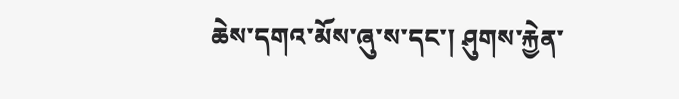ཆེས་དགའ་མོས་ཞུ་ས་དང་། ཤུགས་རྐྱེན་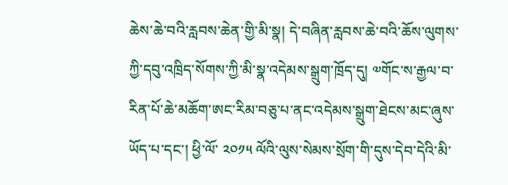ཆེས་ཆེ་བའི་རླབས་ཆེན་གྱི་མི་སྣ། དེ་བཞིན་རླབས་ཆེ་བའི་ཆོས་ལུགས་ཀྱི་དབུ་འཁྲིད་སོགས་ཀྱི་མི་སྣ་འདེམས་སྒྲུག་ཁྲོད་དུ། ༧གོང་ས་རྒྱལ་བ་རིན་པོ་ཆེ་མཆོག་ཨང་རིམ་བཅུ་པ་ནང་འདེམས་སྒྲུག་ཐེངས་མང་ཞུས་ཡོད་པ་དང་། ཕྱི་ལོ་ ༢༠༡༥ ལོའི་ལུས་སེམས་སྲོག་གི་དུས་དེབ་དེའི་མི་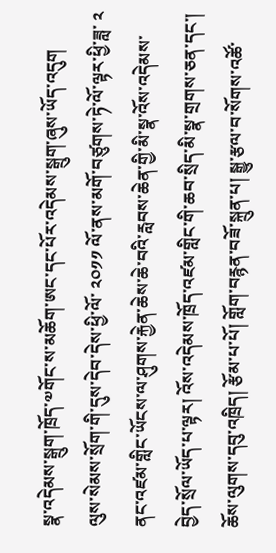སྣ་འདེམས་སྒྲུག་ཁྲོད་༧གོང་ས་མཆོག་ཨང་དང་པོར་འདེམས་སྒྲུག་ཞུས་ཡོད་འདུག
ལུས་སེམས་སྲོག་གི་དུས་དེབ་དེས་ཕྱི་ལོ་ ༢༠༡༡ ལོ་ནས་མགོ་བཙུགས་ཏེ་ལོ་ལྟར་ཕྱི་ཟླ་ ༢ ནང་འཛམ་གླིང་ཡོངས་ལ་ཤུགས་རྐྱེན་ཆེས་ཆེ་བའི་རླབས་ཆེན་གྱི་མི་སྣ་འོས་འདེམས་བྱེད་སྲོལ་ཡོད་པ་ལྟར། འོས་འདེམས་ཁྲོད་འཛམ་གླིང་གི་ཆབ་སྲིད་མི་སྣ་གྲགས་ཅན་དང་། ཆོས་ལུགས་དབུ་འཁྲིད། རྩོམ་པ་པོ། གློག་བརྙན་བཟོ་སྐྲུན་པ། སྒྱུ་རྩལ་བ་སོགས་འཚོ་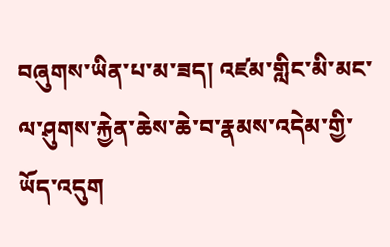བཞུགས་ཡིན་པ་མ་ཟད། འཛམ་གླིང་མི་མང་ལ་ཤུགས་རྐྱེན་ཆེས་ཆེ་བ་རྣམས་འདེམ་གྱི་ཡོད་འདུག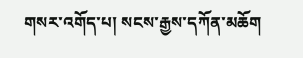གསར་འགོད་པ། སངས་རྒྱས་དཀོན་མཆོག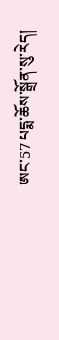ཨང་57 པདྨ་ཆོས་སྒྲོན་སུ་རེད།